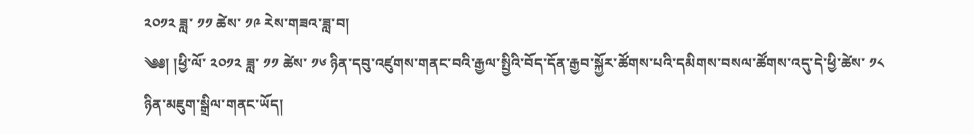༢༠༡༢ ཟླ་ ༡༡ ཚེས་ ༡༩ རེས་གཟའ་ཟླ་བ།
༄༅། །ཕྱི་ལོ་ ༢༠༡༢ ཟླ་ ༡༡ ཚེས་ ༡༦ ཉིན་དབུ་འཛུགས་གནང་བའི་རྒྱལ་སྤྱིའི་བོད་དོན་རྒྱབ་སྐྱོར་ཚོགས་པའི་དམིགས་བསལ་ཚོགས་འདུ་དེ་ཕྱི་ཚེས་ ༡༨ ཉིན་མཇུག་སྒྲིལ་གནང་ཡོད།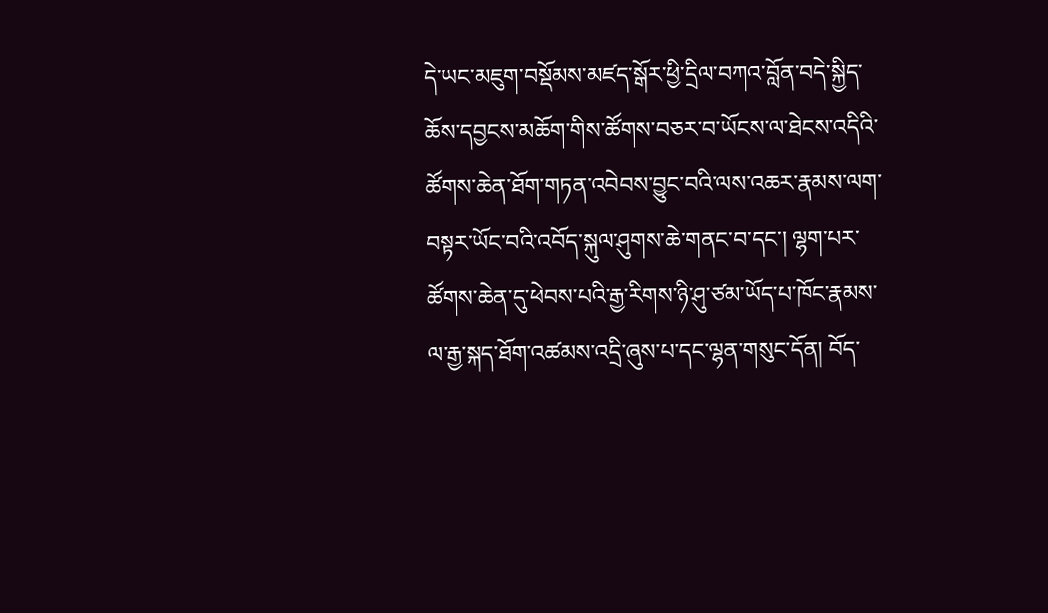དེ་ཡང་མཇུག་བསྡོམས་མཛད་སྒོར་ཕྱི་དྲིལ་བཀའ་བློན་བདེ་སྐྱིད་ཆོས་དབྱངས་མཆོག་གིས་ཚོགས་བཅར་བ་ཡོངས་ལ་ཐེངས་འདིའི་ཚོགས་ཆེན་ཐོག་གཏན་འབེབས་བྱུང་བའི་ལས་འཆར་རྣམས་ལག་བསྟར་ཡོང་བའི་འབོད་སྐུལ་ཤུགས་ཆེ་གནང་བ་དང་། ལྷག་པར་ཚོགས་ཆེན་དུ་ཕེབས་པའི་རྒྱ་རིགས་ཉི་ཤུ་ཙམ་ཡོད་པ་ཁོང་རྣམས་ལ་རྒྱ་སྐད་ཐོག་འཚམས་འདྲི་ཞུས་པ་དང་ལྷན་གསུང་དོན། བོད་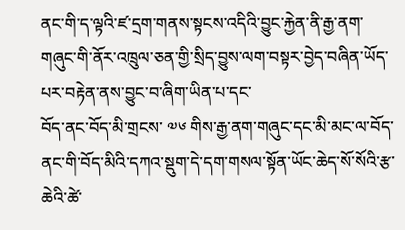ནང་གི་ད་ལྟའི་ཛ་དྲག་གནས་སྟངས་འདིའི་བྱུང་རྐྱེན་ནི་རྒྱ་ནག་གཞུང་གི་ནོར་འཁྲུལ་ཅན་གྱི་སྲིད་བྱུས་ལག་བསྟར་བྱེད་བཞིན་ཡོད་པར་བརྟེན་ནས་བྱུང་བ་ཞིག་ཡིན་པ་དང་
བོད་ནང་བོད་མི་གྲངས་ ༧༦ གིས་རྒྱ་ནག་གཞུང་དང་མི་མང་ལ་བོད་ནང་གི་བོད་མིའི་དཀའ་སྡུག་དེ་དག་གསལ་སྟོན་ཡོང་ཆེད་སོ་སོའི་རྩ་ཆེའི་ཚེ་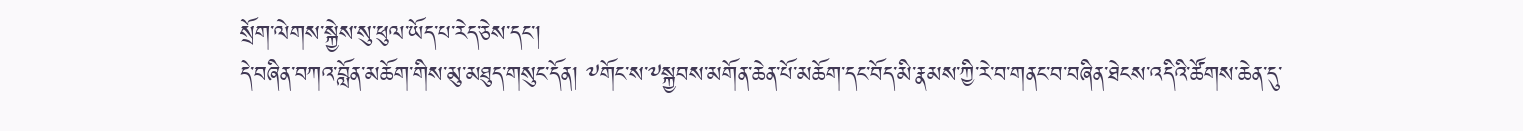སྲོག་ལེགས་སྐྱེས་སུ་ཕུལ་ཡོད་པ་རེད་ཅེས་དང་།
དེ་བཞིན་བཀའ་བློན་མཆོག་གིས་མུ་མཐུད་གསུང་དོན། ༸གོང་ས་༸སྐྱབས་མགོན་ཆེན་པོ་མཆོག་དང་བོད་མི་རྣམས་ཀྱི་རེ་བ་གནང་བ་བཞིན་ཐེངས་འདིའི་ཚོགས་ཆེན་དུ་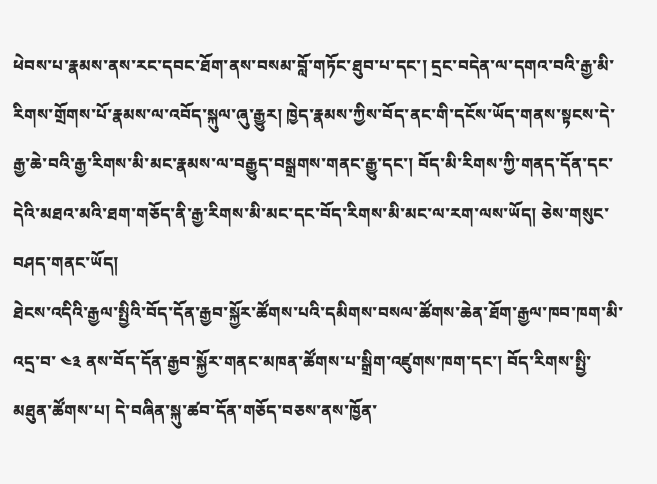ཕེབས་པ་རྣམས་ནས་རང་དབང་ཐོག་ནས་བསམ་བློ་གཏོང་ཐུབ་པ་དང་། དྲང་བདེན་ལ་དགའ་བའི་རྒྱ་མི་རིགས་གྲོགས་པོ་རྣམས་ལ་འབོད་སྐུལ་ཞུ་རྒྱུར། ཁྱེད་རྣམས་ཀྱིས་བོད་ནང་གི་དངོས་ཡོད་གནས་སྟངས་དེ་རྒྱ་ཆེ་བའི་རྒྱ་རིགས་མི་མང་རྣམས་ལ་བརྒྱུད་བསྒྲགས་གནང་རྒྱུ་དང་། བོད་མི་རིགས་ཀྱི་གནད་དོན་དང་དེའི་མཐའ་མའི་ཐག་གཅོད་ནི་རྒྱ་རིགས་མི་མང་དང་བོད་རིགས་མི་མང་ལ་རག་ལས་ཡོད། ཅེས་གསུང་བཤད་གནང་ཡོད།
ཐེངས་འདིའི་རྒྱལ་སྤྱིའི་བོད་དོན་རྒྱབ་སྐྱོར་ཚོགས་པའི་དམིགས་བསལ་ཚོགས་ཆེན་ཐོག་རྒྱལ་ཁབ་ཁག་མི་འདྲ་བ་ ༤༣ ནས་བོད་དོན་རྒྱབ་སྐྱོར་གནང་མཁན་ཚོགས་པ་སྒྲིག་འཛུགས་ཁག་དང་། བོད་རིགས་སྤྱི་མཐུན་ཚོགས་པ། དེ་བཞིན་སྐུ་ཚབ་དོན་གཅོད་བཅས་ནས་ཁྱོན་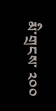མི་གྲངས་ ༢༠༠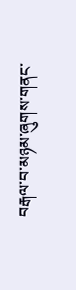བརྒལ་བ་མཉམ་ཞུགས་གནང་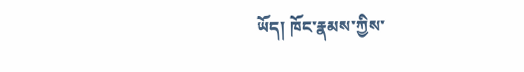ཡོད། ཁོང་རྣམས་ཀྱིས་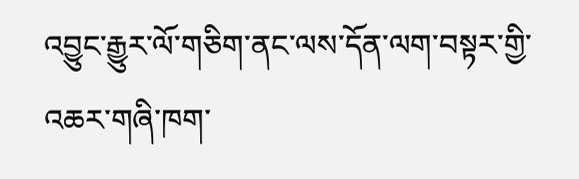འབྱུང་རྒྱུར་ལོ་གཅིག་ནང་ལས་དོན་ལག་བསྟར་གྱི་འཆར་གཞི་ཁག་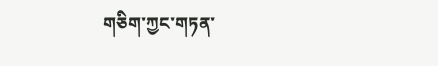གཅིག་ཀྱང་གཏན་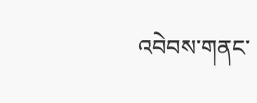འབེབས་གནང་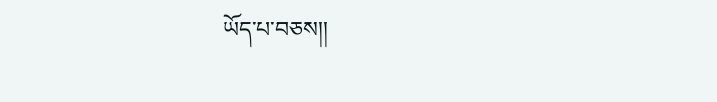ཡོད་པ་བཅས།།